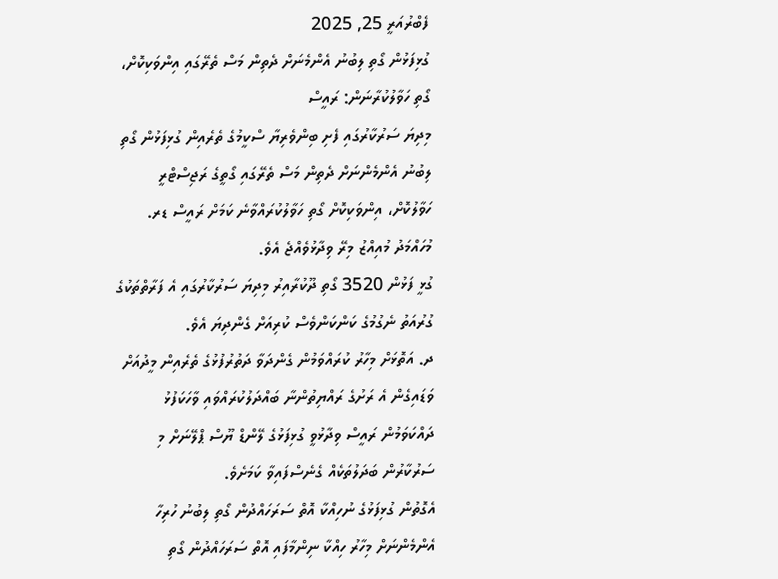ފެބްރުއަރީ 25, 2025
ގުޅިފަޅުން ގޯތި ލިބުނު އެންމެނަށް ދެތިން މަސް ތެރޭގައި އިންވަކިކޮށް، ގޯތި ހަވާލުކުރާނަން: ރައީސް
މިދިޔަ ސަރުކާރުގައި ފެށި ބިންވެރިޔާ ސްކީމުގެ ތެރެއިން ގުޅިފަޅުން ގޯތި ލިބުނު އެންމެންނަށް ދެތިން މަސް ތެރޭގައި ގޯތީގެ ރަޖިސްޓްރީ ހަވާލުކޮށް، އިންވަކިކޮށް ގޯތި ހަވާލުކުރައްވާނެ ކަމަށް ރައީސް ޑރ. މުހައްމަދު މުއިއްޒު މިރޭ ވިދާޅުވެއްޖެ އެވެ.
ގުޅީ ފަޅުން 3520 ގޯތި ދޫކުރާއިރު މިދިޔަ ސަރުކާރުގައި އެ ފަރާތްތަކުގެ ގުރުއަތު ނެގުމުގެ ކަންކަންވެސް ކުރިއަށް ގެންދިޔަ އެވެ.
ދ. އަތޮޅަށް މިހާރު ކުރައްވަމުން ގެންދަވާ ދަތުރުފުޅުގެ ތެރެއިން މީދުއަށް ވަޑައިގެން އެ ރަށުގެ ރައްޔިތުންނާ ބައްދަލުކުރައްވައި ވާހަކަފުޅު ދައްކަވަމުން ރައީސް ވިދާޅުވީ ގުޅިފަޅުގެ ލޭންޑް ޔޫސް ޕްލޭނަށް މި ސަރުކާރުން ބަދަލުތަކެއް ގެނެސްފައިވާ ކަމަށެވެ.
އެގޮތުން ގުޅިފަޅުގެ ނުހިއްކާ އޮތް ސަރަހައްދުން ގޯތި ލިބުނު ހުރިހާ އެންމެންނަށް މިހާރު ހިއްކާ ނިންމާފައި އޮތް ސަރަހައްދުން ގޯތި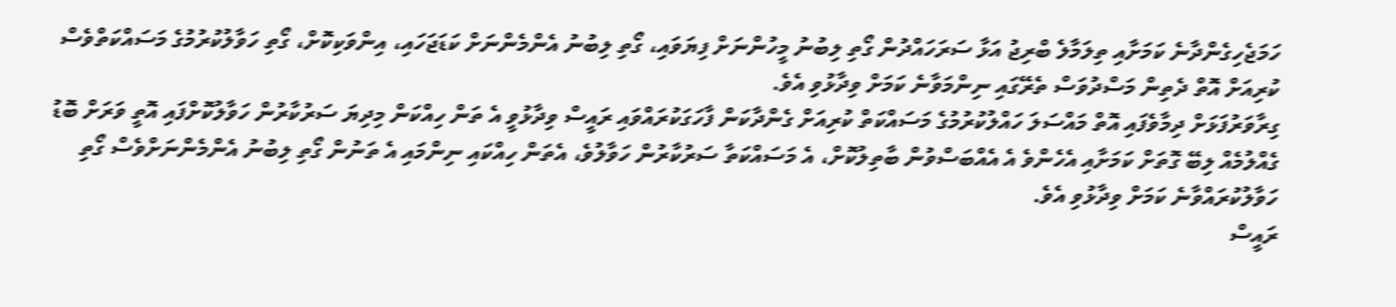ހަމަޖެހިގެންދާނެ ކަމަށާއި ތިލަމާލެ ބްރިޖު އަޅާ ސަރަހައްދުން ގޯތި ލިބުނު މީހުންނަށް ފިޔަވައި، ގޯތި ލިބުނު އެންމެންނަށް ކަޑަޖަހައި، އިންވަކިކޮށް، ގޯތި ހަވާލުކުރުމުގެ މަސައްކަތްވެސް ކުރިއަށް އޮތް ދެތިން މަސްދުވަސް ތެރޭގައި ނިންމަވާނެ ކަމަށް ވިދާޅުވި އެވެ.
ގިރާވަރުފަޅަށް ދިމާވެފައި އޮތް މައްސަލަ ހައްލުކުރުމުގެ މަސައްކަތް ކުރިއަށް ގެންދާކަން ފާހަގަކުރައްވައި ރައީސް ވިދާޅުވީ އެ ތަން ހިއްކަން މިދިޔަ ސަރުކާރުން ހަވާލުކޮށްފައި އޮތީ ވަރަށް ބޮޑު ގެއްލުމެއް ލިބޭ ގޮތަށް ކަމަށާއި އެހެންވެ އެ އެއްބަސްވުން ބާތިލުކޮށް، އެ މަސައްކަތާ ސަރުކާރުން ހަވާލުވެ، އެތަން ހިއްކައި ނިންމައި އެ ތަނުން ގޯތި ލިބުނު އެންމެންނަށްވެސް ގޯތި ހަވާލުކުރައްވާނެ ކަމަށް ވިދާޅުވި އެވެ.
ރައީސް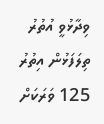ވިދާޅުވީ އުތުރު ތިލަފަޅުން އިތުރު 125 ވަރަކަށް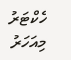ހެކްޓަރު މިއަހަރު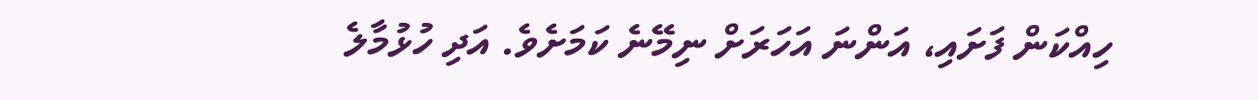ހިއްކަން ފަށައި، އަންނަ އަހަރަށް ނިމޭނެ ކަމަށެވެ. އަދި ހުޅުމާލެ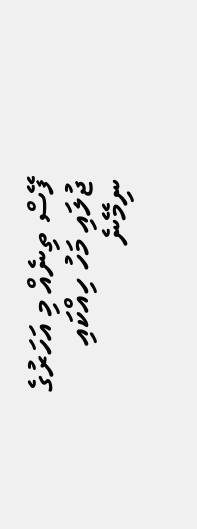ފޭސް ތިނެއް މި އަހަރުގެ ޖުލައި މަހު ހިއްކައި ނިމޭނެ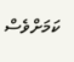ކަމަށްވެސް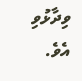ވިދާޅުވި އެވެ.